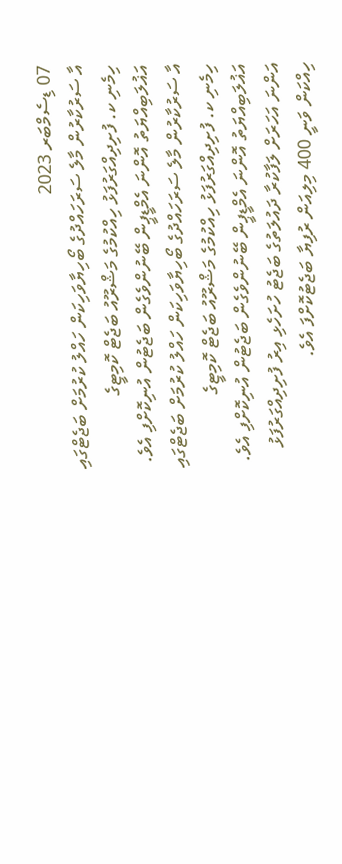07 ޑިސެމްބަރ 2023
އާ ސަރުކާރުން މާލެ ސަރަހައްދުގެ ބޯހިޔާވަހިކަން ހައްލު ކުރުމަށް ބަޖެޓްގައި ހިމެނި ކ. ފުށިދިއްގަރުފަޅު ހިއްކުމުގެ މަޝްރޫއު ބަޖެޓް ކޮމިޓީގެ އަޣުލަބިއްޔަތު އޮންނަ އެމްޑީޕީން ބޭނުންވެގެން ބަޖެޓުން އުނިކޮށްފި އެވެ.
އާ ސަރުކާރުން މާލެ ސަރަހައްދުގެ ބޯހިޔާވަހިކަން ހައްލު ކުރުމަށް ބަޖެޓްގައި ހިމެނި ކ. ފުށިދިއްގަރުފަޅު ހިއްކުމުގެ މަޝްރޫއު ބަޖެޓް ކޮމިޓީގެ އަޣުލަބިއްޔަތު އޮންނަ އެމްޑީޕީން ބޭނުންވެގެން ބަޖެޓުން އުނިކޮށްފި އެވެ.
އަންނަ އަހަރަށް ލަފާކުރާ ދައުލަތުގެ ބަޖެޓު ހުށަހެޅި އިރު ފުށިދިއްގަރުފަޅު ހިއްކަން ވަނީ 400 މިލިއަން ރުފިޔާ ބަޖެޓުކޮށްފަ އެވެ.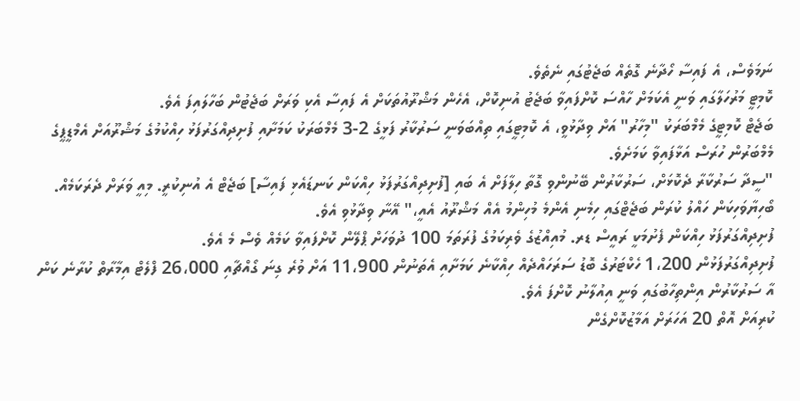ނަމަވެސް، އެ ފައިސާ ހޯދާނެ ގޮތެއް ބަޖެޓުގައި ނެތެވެ.
ކޮމިޓީ މަރުހަލާގައި ވަނީ އެކަމަށް ހާއްސަ ކޮށްފައިވާ ބަޖެޓު އުނިކޮށް، އެހެން މަޝްރޫއުތަކަށް އެ ފައިސާ އެކި ވަރަށް ބަޖެޓުން ބަހާލައިފަ އެވެ.
ބަޖެޓް ކޮމިޓީގެ މެމްބަރަކު "މިހާރު" އަށް ވިދާޅުވީ، އެ ކޮމިޓީގައި ތިއްބަވަނީ ސަރުކާރު ފަޅީގެ 2-3 މެމްބަރަކު ކަމަށާއި ފުށިދިއްގަރުފަޅު ހިއްކުމުގެ މަޝްރޫއަށް އެމްޑީޕީގެ މެމްބަރުން ހުރަސް އަޅާފައިވާ ކަމަށެވެ.
"ސީދާ ސަރުކާރާ ދެކޮޅަށް، ސަރުކާރުން ބޭނުންވި ގޮތާ ހިލާފަށް އެ ބައި [ފުށިދިއްގަރުފަޅު ހިއްކަން ކަނޑައެޅި ފައިސާ] ބަޖެޓް އެ އުނިކުރީ. މިއީ ވަރަށް ދެރަކަމެއް. ބޯހިޔާވަހިކަން ހައްލު ކުރަން ބަޖެޓްގައި ހިމެނި އެންމެ މުހިންމު އެއް މަޝްރޫއު އެއީ،" އޭނާ ވިދާޅުވި އެވެ.
ފުށިދިއްގަރުފަޅު ހިއްކަން ފެށުމަކީ ރައީސް ޑރ. މުއިއްޒުގެ ވެރިކަމުގެ ފުރަތަމަ 100 ދުވަހަށް ޕްލޭން ކޮށްފައިވާ ކަމެއް ވެސް މެ އެވެ.
ފުށިދިއްގަރުފަޅުން 1،200 ހެކްޓަރުގެ ބޮޑު ސަރަހައްދެއް ހިއްކާނެ ކަމަށާއި އެތަނުން 11،900 އަށް ވުރެ ގިނަ ގޯއްޗާއި 26،000 ފްލެޓް އިމާރާތް ކުރާނެ ކަން އާ ސަރުކާރުން އިންތިހާބުގައި ވަނީ އިއުލާނު ކޮށްފަ އެވެ.
ކުރިއަށް އޮތް 20 އަހަރަށް އަމާޒުކޮށްގެން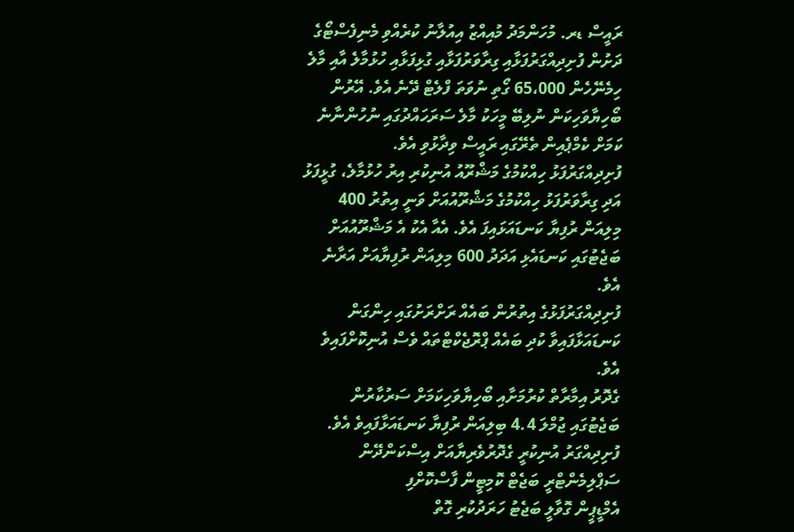ރައީސް ޑރ. މުހަންމަދު މުއިއްޒު އިއުލާނު ކުރެއްވި މެނިފެސްޓޯގެ ދަށުން ފުށިދިއްގަރުފަޅާއި ގިރާވަރުފަޅާއި ގުޅިފަޅާއި ހުޅުމާލެ އާއި މާލެ ހިމެނޭހެން 65،000 ގޯތި ނުވަތަ ފްލެޓް ދޭނެ އެވެ. އޭރުން ބޯހިޔާވަހިކަން ނުލިބޭ މީހަކު މާލެ ސަރަހައްދުގައި ނުހުންނާނެ ކަމަށް ކެމްޕެއިން ތެރޭގައި ރައީސް ވިދާޅުވި އެވެ.
ފުށިދިއްގަރުފަޅު ހިއްކުމުގެ މަޝްރޫއު އުނިކުރި އިރު ހުޅުމާލެ، ގުޅީފަޅު އަދި ގިރާވަރުފަޅު ހިއްކުމުގެ މަޝްރޫއުއަށް ވަނީ އިތުރު 400 މިލިއަން ރުފިޔާ ކަނޑައަޅައިފަ އެވެ. އެއާ އެކު އެ މަޝްރޫއުއަށް ބަޖެޓުގައި ކަނޑައެޅި އަދަދު 600 މިލިއަން ރުފިޔާއަށް އަރާނެ އެވެ.
ފުށިދިއްގަރުފަޅުގެ އިތުރުން ބައެއް ރަށްރަށުގައި ހިންގަން ކަނޑައަޅާފައިވާ ކުދި ބައެއް ޕްރޮޖެކްޓްތައް ވެސް އުނިކޮށްފައިވެ އެވެ.
ގެދޮރު އިމާރާތް ކުރުމަށާއި ބޯހިޔާވަހިކަމަށް ސަރުކާރުން ބަޖެޓުގައި ޖުމްލަ 4.4 ބިލިއަން ރުފިޔާ ކަނޑައަޅާފައިވެ އެވެ.
ފުށިދިއްގަރު އުނިކުރީ ގެދޮރުވެރިޔާއަށް އިސްކަންދޭން
ސަޕްލިމެންޓްރީ ބަޖެޓް ކޮމިޓީން ފާސްކޮށްފި
އެމްޑީޕީން ގޮވާލީ ބަޖެޓު ހަރަދުކުރި ގޮތް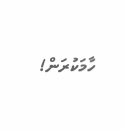ހާމަކުރަން!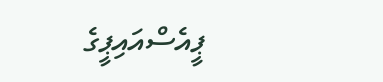ޕީއެސްއައިޕީގެ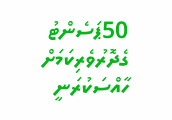50ޕަސެންޓު ގެދޮރުވެރިކަމަށް ހާއްސަކުރަނީ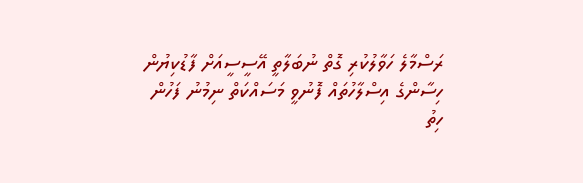ރަސްމާލެ ހަވާލުކުރި ގޮތް ނުބަލާތީ އޭސީސީއަށް ފާޑުކިޔުން
ހިސާންގެ އިސްލާހުތައް ފޮނުވީ މަސައްކަތް ނިމުނު ފަހުން
ހިތު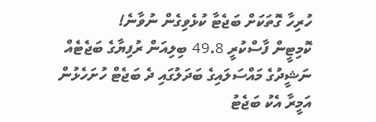ހުރިހާ ގޮތަކަށް ބަޖެޓާ ކުޅެވިގެން ނުވާނެ!
ކޮމިޓީން ފާސްކުރީ 49.8 ބިލިއަން ރުފިޔާގެ ބަޖެޓެއް
ނަޝީދުގެ މައްސަލައިގެ ބަދަލުގައި ދެ ބަޖެޓް ހުށަހެޅުން
އަމީރާ އެކު ބަޖެޓު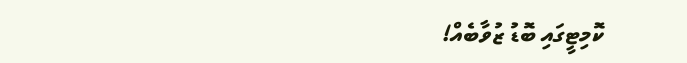ކޮމިޓީގައި ބޮޑު ޒުވާބެއް!